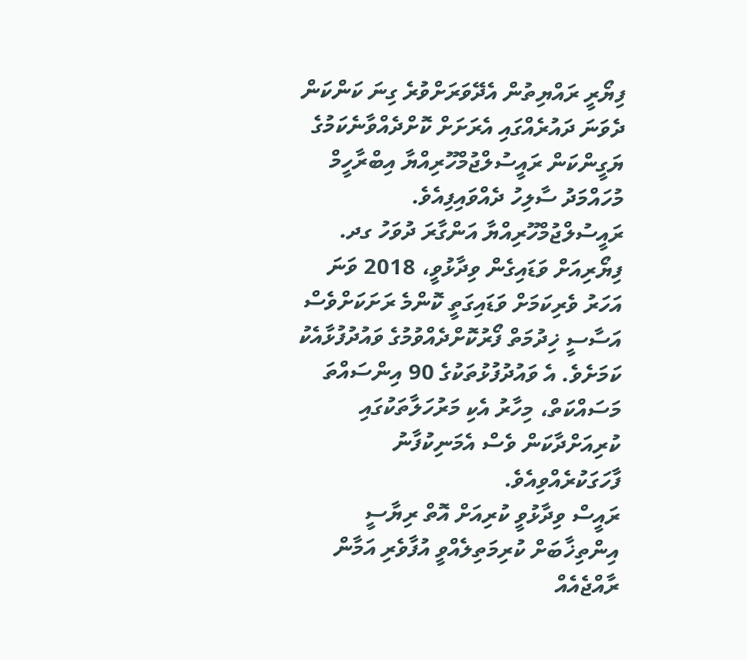ފިޔޯރީ ރައްޔިތުން އެދޭވަރަށްވުރެ ގިނަ ކަންކަން ދެވަނަ ދައުރެއްގައި އެރަށަށް ކޮށްދެއްވާނެކަމުގެ ޔަގީންކަން ރައީސުލްޖުމްހޫރިއްޔާ އިބްރާހީމް މުހައްމަދު ސާލިހު ދެއްވައިފިއެވެ.
ރައީސުލްޖުމްހޫރިއްޔާ އަންގާރަ ދުވަހު ގދ. ފިޔޯރިއަށް ވަޑައިގެން ވިދާޅުވީ، 2018 ވަނަ އަހަރު ވެރިކަމަށް ވަޑައިގަތީ ކޮންމެ ރަށަކަށްވެސް އަސާސީ ޚިދުމަތް ފޯރުކޮށްދެއްވުމުގެ ވައުދުފުޅާއެކު ކަމަށެވެ. އެ ވައުދުފުޅުތަކުގެ 90 އިންސައްތަ މަސައްކަތް، މިހާރު އެކި މަރުހަލާތަކުގައި ކުރިއަށްދާކަން ވެސް އެމަނިކުފާނު ފާހަގަކުރެއްވިއެވެ.
ރައީސް ވިދާޅުވީ ކުރިއަށް އޮތް ރިޔާސީ އިންތިޚާބަށް ކުރިމަތިލެއްވީ އުފާވެރި އަމާން ރާއްޖެއެއް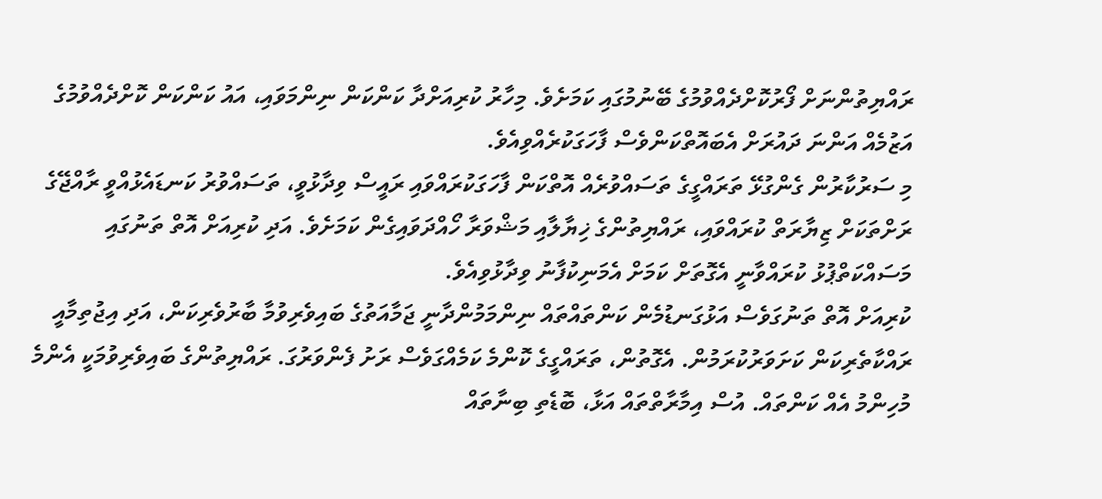ރައްޔިތުންނަށް ފޯރުކޮށްދެއްވުމުގެ ބޭނުމުގައި ކަމަށެވެ. މިހާރު ކުރިއަށްދާ ކަންކަން ނިންމަވައި، އައު ކަންކަން ކޮށްދެއްވުމުގެ އަޒުމެއް އަންނަ ދައުރަށް އެބައޮތްކަންވެސް ފާހަގަކުރެއްވިއެވެ.
މި ސަރުކާރުން ގެންގުޅޭ ތަރައްގީގެ ތަސައްވުރެއް އޮތްކަން ފާހަގަކުރައްވައި ރައީސް ވިދާޅުވީ، ތަސައްވުރު ކަނޑައެޅުއްވީ ރާއްޖޭގެ ރަށްތަކަށް ޒިޔާރަތް ކުރައްވައި، ރައްޔިތުންގެ ޚިޔާލާއި މަޝްވަރާ ހޯއްދަވައިގެން ކަމަށެވެ. އަދި ކުރިއަށް އޮތް ތަނުގައި މަސައްކަތްޕުޅު ކުރައްވާނީ އެގޮތަށް ކަމަށް އެމަނިކުފާނު ވިދާޅުވިއެވެ.
ކުރިއަށް އޮތް ތަނުގަވެސް އަޅުގަނޑުމެން ކަންތައްތައް ނިންމަމުންދާނީ ޖަމާއަތުގެ ބައިވެރިވުމާ ބާރުވެރިކަން، އަދި އިޖުތިމާއީ ރައްކާތެރިކަން ކަށަވަރުކުރަމުން. އެގޮތުން، ތަރައްގީގެ ކޮންމެ ކަމެއްގަވެސް ރަށު ފެންވަރުގަ. ރައްޔިތުންގެ ބައިވެރިވުމަކީ އެންމެ މުހިންމު އެއް ކަންތައް. އުސް އިމާރާތްތައް އަޅާ، ބޮޑެތި ބިނާތައް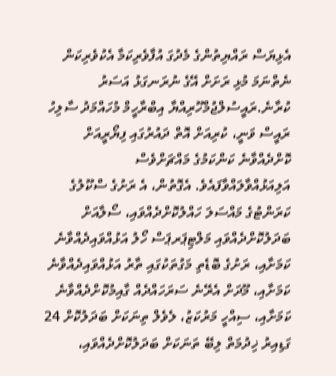އެޅިޔަސް ރައްޔިތުންގެ މެދުގަ އުފާވެރިކަމާ އެކުވެރިކަން ނެތްނަމަ މުޅި ރަށަށް އޭގެ ނުރަނގަޅު އަސަރު ކުރާނެ.ރައީސުލްޖުމްހޫރިއްޔާ އިބްރާހީމް މުހައްމަދު ސާލިހު
ރައީސް ވަނީ، ކުރިއަށް އޮތް ދައުރުގައި ފިޔޯރީއަށް ކޮށްދެއްވާނެ ކަންކަމުގެ މައްޗަށްވެސް އަލިއަޅުއްވާލައްވާފައެވެ. އެގޮތުން، އެ ރަށުގެ ސްކޫލުގެ ކަރަންޓުގެ މައްސަލަ ހައްލުކޮށްދެއްވައި، ސޯލާއަށް ބަދަލުކޮށްދެއްވައި މަލްޓިޕަރޕަސް ހޯލު އަޅުއްވައިދެއްވާނެ ކަމަށާއި، ރަށުގެ ބޮޑެތި މަގުތަކުގައި ތާރު އަޅުއްވައިދެއްވާނެ ކަމަށާއި، މޫދަށް އެރޭނެ ސަރަހައްދެއް ގާއިމުކޮށްދެއްވާނެ ކަމަށާއި، ސިއްހީ މަރުކަޒު، ލެވެލް ތިނަކަށް ބަދަލުކޮށް 24 ގަޑިއިރު ޚިދުމަތް ލިބޭ ތަނަކަށް ބަދަލުކޮށްދެއްވައި،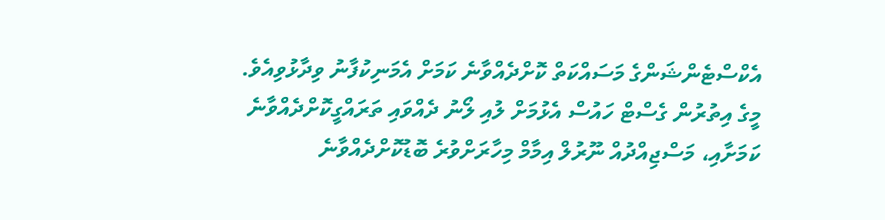އެކްސްޓެންޝަންގެ މަސައްކަތް ކޮށްދެއްވާނެ ކަމަށް އެމަނިކުފާނު ވިދާޅުވިއެވެ.
މީގެ އިތުރުން ގެސްޓް ހައުސް އެޅުމަށް ލުއި ލޯނު ދެއްވައި ތަރައްގީކޮށްދެއްވާނެ ކަމަށާއި، މަސްޖިއްދުއް ނޫރުލް އިމާމް މިހާރަށްވުރެ ބޮޑުކޮށްދެއްވާނެ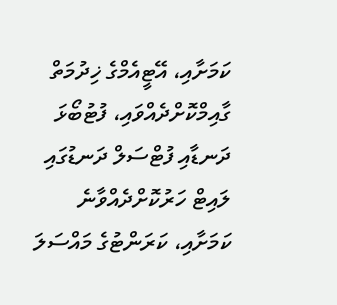ކަމަށާއި، އޭޓީއެމްގެ ޚިދުމަތް ގާއިމްކޮށްދެއްވައި، ފުޓުބޯޅަ ދަނޑާއި ފުޓްސަލް ދަނޑުގައި ލައިޓް ހަރުކޮށްދެއްވާނެ ކަމަށާއި، ކަރަންޓުގެ މައްސަލަ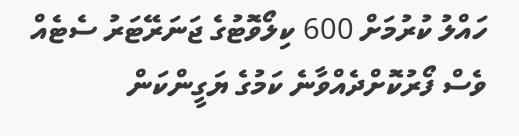ހައްލު ކުރުމަށް 600 ކިލޯވޮޓުގެ ޖަނަރޭޓަރު ސެޓެއް ވެސް ފޯރުކޮށްދެއްވާނެ ކަމުގެ ޔަގީންކަން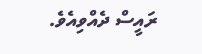ރައީސް ދެއްވިއެވެ.